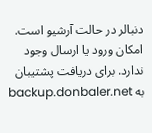دنبالر در حالت آرشیو است. امکان ورود یا ارسال وجود ندارد. برای دریافت پشتیبان به backup.donbaler.net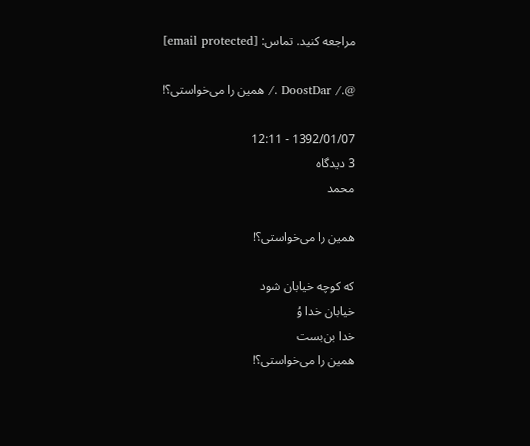مراجعه کنید. تماس: [email protected]

@./ DoostDar ./ همین را می‌خواستی؟!

1392/01/07 - 12:11
3 ديدگاه
محمد

همین را می‌خواستی؟!

که کوچه خیابان شود
خیابان خدا وُ
خدا بن‌بست
همین را می‌خواستی؟!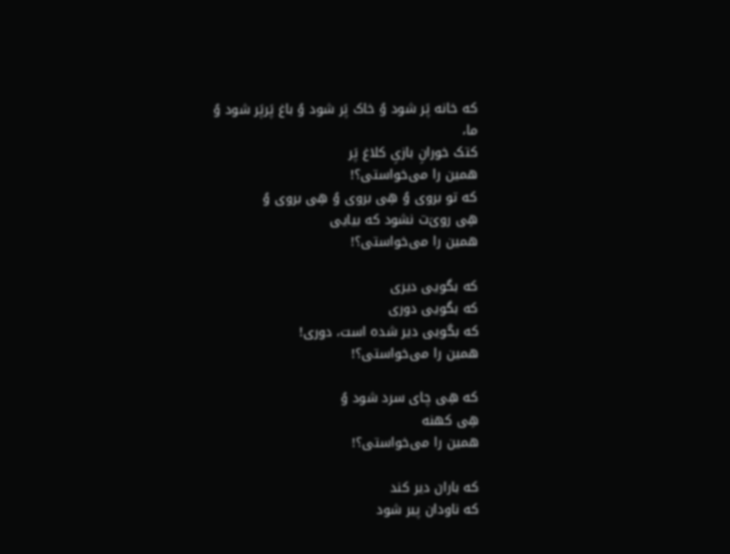که خانه پَر شود وُ خاک پَر شود وُ باغ پَرپَر شود وُ
ما،
کتک خورانِ بازیِ کلاغ پَر
همین را می‌خواستی؟!
که تو بروی وُ هِی بروی وُ هِی بروی وُ
هِی رویَ‌ت نشود که بیایی
همین را می‌خواستی؟!

که بگویی دیری
که بگویی دوری
که بگویی دیر شده است، دوری!
همین را می‌خواستی؟!

که هِی چای سرد شود وُ
هِی کهنه
همین را می‌خواستی؟!

که باران دیر کند
که ناودان پیر شود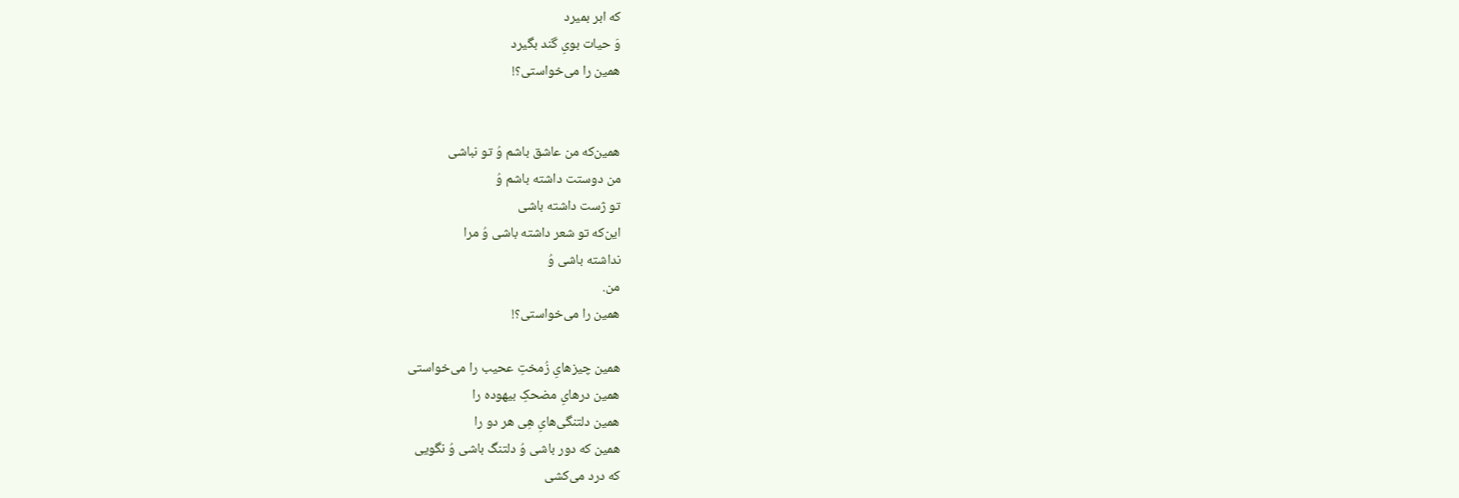که ابر بمیرد
وَ حیات بویِ گند بگیرد
همین را می‌خواستی؟!


همین‌که من عاشق باشم وُ تو نباشی
من دوستت داشته باشم وُ
تو ژست داشته باشی
این‌که تو شعر داشته باشی وُ مرا
نداشته باشی وُ
من.
همین را می‌خواستی؟!

همین چیزهایِ زُمختِ عحیب را می‌خواستی
همین درهایِ مضحکِ بیهوده را
همین دلتنگی‌هایِ هِی هر دو را
همین که دور باشی وُ دلتنگ باشی وُ نگویی
که درد می‌کشی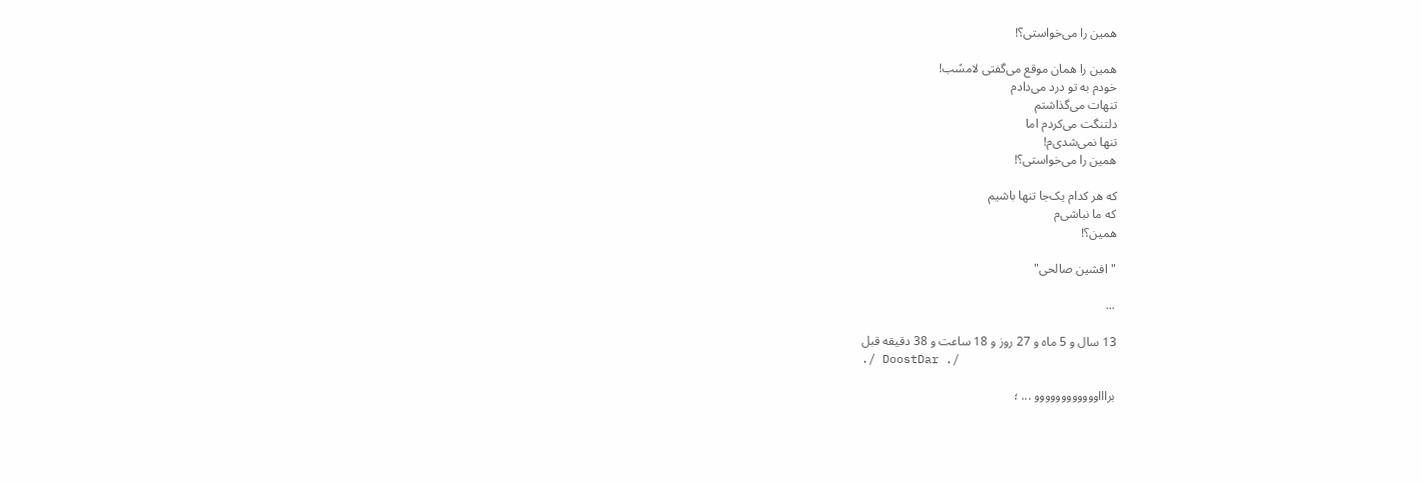همین را می‌خواستی؟!

همین را همان موقع می‌گفتی لامسًب!
خودم به تو درد می‌دادم
تنهات می‌گذاشتم
دلتنگت می‌کردم اما
تنها نمی‌شدی‌م!
همین را می‌خواستی؟!

که هر کدام یک‌جا تنها باشیم
که ما نباشی‌م
همین؟!

"افشین صالحی"

...

13 سال و 5 ماه و 27 روز و 18 ساعت و 38 دقيقه قبل
./ DoostDar ./

براااوووووووووووو ... ؛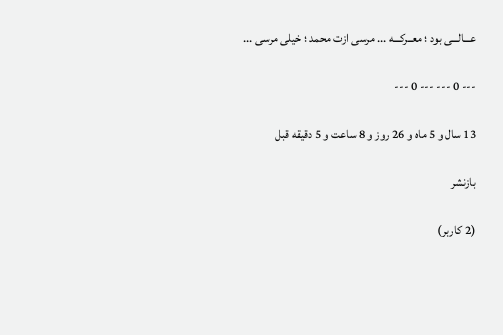عـــالـــی بود ؛ معــرکـــه ... مرسی ازت محمد ؛ خیلی مرسی ...

--- 0 --- --- 0 ---

13 سال و 5 ماه و 26 روز و 8 ساعت و 5 دقيقه قبل

بازنشر

(2 کاربر)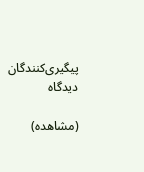پیگیری‌کنندگان دیدگاه

(مشاهده)